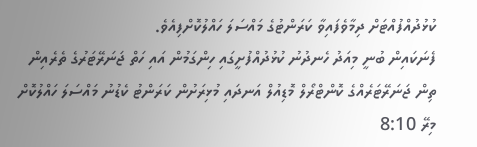ކުޅުދުއްފުއްޓަށް ދިމާވެފައިވާ ކަރަންޓުގެ މައްސަލަ ހައްލުކޮށްފިއެވެ.
ފެނަކައިން ބުނީ މިއަދު ހެނދުނު ކުޅުދުއްފުށީގައި ހިންގަމުން އައި ހަތް ޖަނަރޭޓަރުގެ ތެރެއިން ތިން ޖަނަރޭޓަރެއްގެ ކޮންޓްރޯލް މޮޑިއުލް އަނދައި މުޅިރަށުން ކަރަންޓު ކެޑުނު މައްސަލަ ހައްލުކޮށް މިރޭ 8:10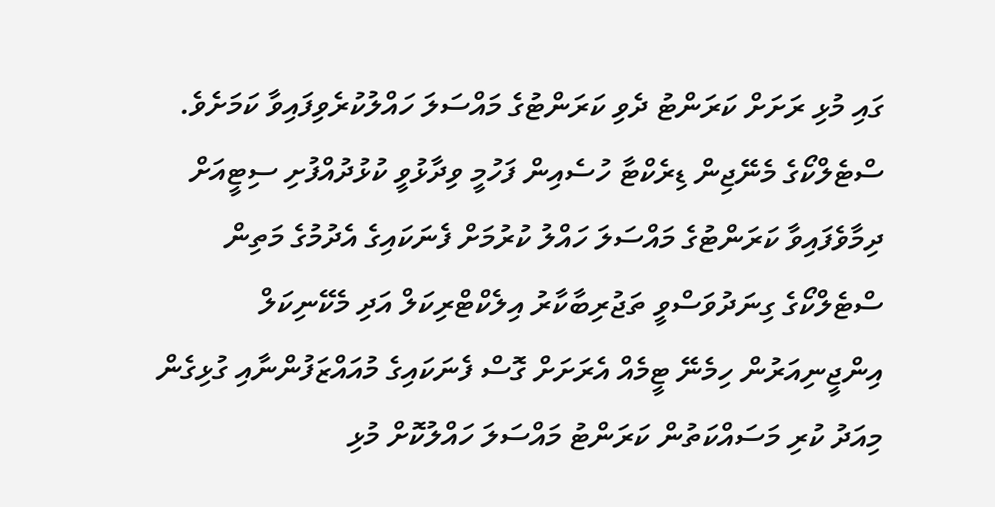ގައި މުޅި ރަށަށް ކަރަންޓު ދެވި ކަރަންޓުގެ މައްސަލަ ހައްލުކުރެވިފައިވާ ކަމަށެވެ.
ސްޓެލްކޯގެ މެނޭޖިން ޑިރެކްޓާ ހުސެއިން ފަހުމީ ވިދާޅުވީ ކުޅުދުއްފުށި ސިޓީއަށް ދިމާވެފައިވާ ކަރަންޓުގެ މައްސަލަ ހައްލު ކުރުމަށް ފެނަކައިގެ އެދުމުގެ މަތިން ސްޓެލްކޯގެ ގިނަދުވަސްވީ ތަޖުރިބާކާރު އިލެކްޓްރިކަލް އަދި މެކޭނިކަލް އިންޖީނިއަރުން ހިމެނޭ ޓީމެއް އެރަށަށް ގޮސް ފެނަކައިގެ މުއައްޒަފުންނާއި ގުޅިގެން މިއަދު ކުރި މަސައްކަތުން ކަރަންޓު މައްސަލަ ހައްލުކޮށް މުޅި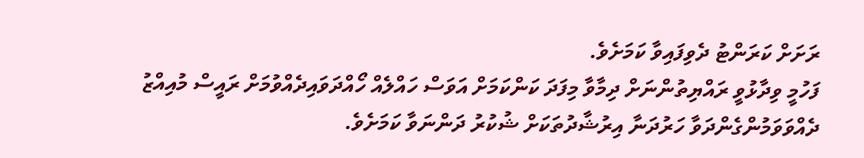ރަށަށް ކަރަންޓު ދެވިފައިވާ ކަމަށެވެ.
ފަހުމީ ވިދާޅުވީ ރައްޔިތުންނަށް ދިމާވާ މިފަދަ ކަންކަމަށް އަވަސް ހައްލެއް ހޯއްދަވައިދެއްވުމަށް ރައީސް މުއިއްޒު ދެއްވަވަމުންގެންދަވާ ހަރުދަނާ އިރުޝާދުތަކަށް ޝުކުރު ދަންނަވާ ކަމަށެވެ.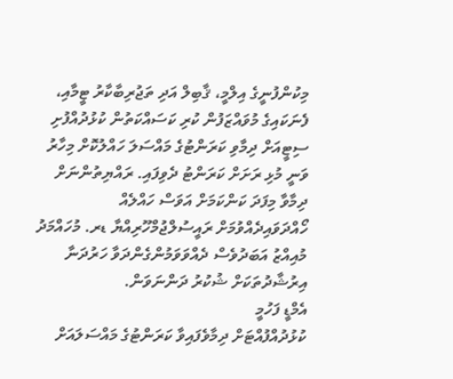މިކުންފުނީގެ އިލްމީ، ޤާބިލް އަދި ތަޖުރިބާކާރު ޓީމާއި، ފެނަކައިގެ މުވައްޒަފުން ކުރި ކަސައްކަތުން ކުޅުދުއްފުށި ސިޓީއަށް ދިމާވި ކަރަންޓުގެ މައްސަލަ ހައްލުކޮށް މިހާރު ވަނީ މުޅި ރަށަށް ކަރަންޓު ދެވިފައި. ރައްޔިތުންނަށް ދިމާވާ މިފަދަ ކަންކަމަށް އަވަސް ހައްލެއް ހޯއްދަވައިދެއްވުމަށް ރައީސުލްޖުމްހޫރިއްޔާ ޑރ. މުހައްމަދު މުއިއްޒު އަބަދުވެސް ދެއްވަވަމުންގެންދަވާ ހަރުދަނާ އިރުޝާދުތަކަށް ޝުކުރު ދަންނަވަން.
އެމްޑީ ފަހުމީ
ކުޅުދުއްފުއްޓަށް ދިމާވެފައިވާ ކަރަންޓުގެ މައްސަލައަށް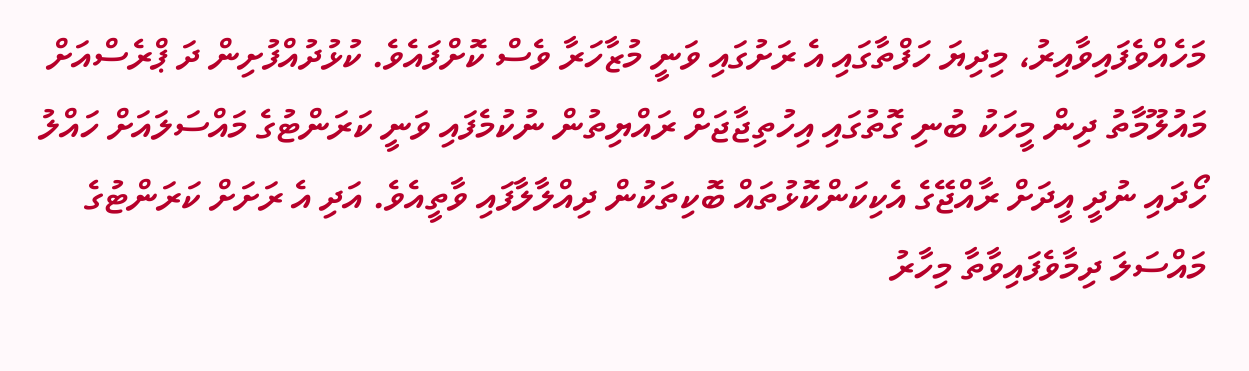މަހެއްވެފައިވާއިރު، މިދިޔަ ހަފްތާގައި އެ ރަށުގައި ވަނީ މުޒާހަރާ ވެސް ކޮށްފައެވެ. ކުޅުދުއްފުށިން ދަ ޕްރެސްއަށް މައުލޫމާތު ދިން މީހަކު ބުނި ގޮތުގައި އިހުތިޖާޖަށް ރައްޔިތުން ނުކުމެފައި ވަނީ ކަރަންޓުގެ މައްސަލައަށް ހައްލު ހޯދައި ނުދީ އީދަށް ރާއްޖޭގެ އެކިކަންކޮޅުތައް ބޮކިތަކުން ދިއްލާލާފައި ވާތީއެވެ. އަދި އެ ރަށަށް ކަރަންޓުގެ މައްސަލަ ދިމާވެފައިވާތާ މިހާރު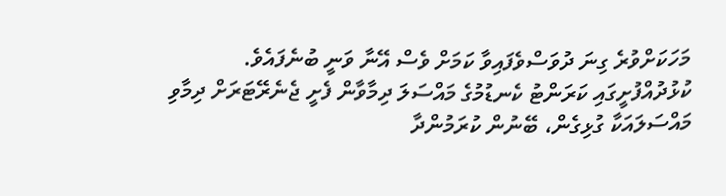މަހަކަށްވުރެ ގިނަ ދުވަސްވެފައިވާ ކަމަށް ވެސް އޭނާ ވަނީ ބުނެފައެވެ.
ކުޅުދުއްފުށީގައި ކަރަންޓު ކެނޑުމުގެ މައްސަލަ ދިމާވާން ފެށީ ޖެނެރޭޓަރަށް ދިމާވި މައްސަލައަކާ ގުޅިގެން، ބޭނުން ކުރަމުންދާ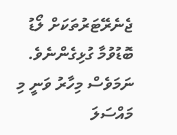ޖެނެރޭޓަރުތަކަށް ލޯޑު ބޮޑުވުމާ ގުޅިގެންނެވެ. ނަމަވެސް މިހާރު ވަނީ މި މައްސަލަ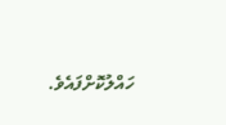ހައްލުކޮށްފައެވެ.